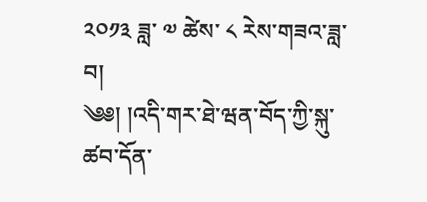༢༠༡༣ ཟླ་ ༧ ཚེས་ ༨ རེས་གཟའ་ཟླ་བ།
༄༅། །འདི་གར་ཐེ་ཝན་བོད་ཀྱི་སྐུ་ཚབ་དོན་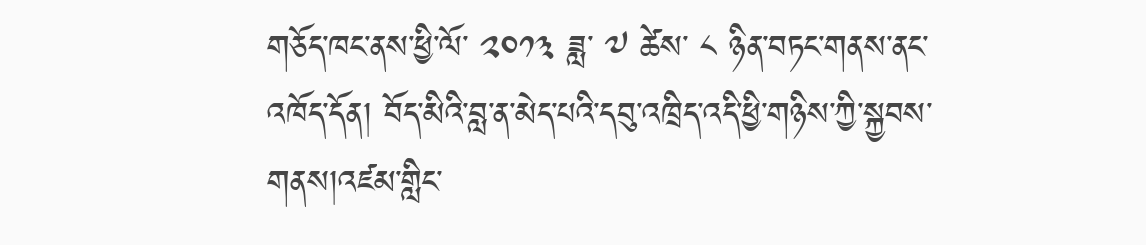གཅོད་ཁང་ནས་ཕྱི་ལོ་ ༢༠༡༣ ཟླ་ ༧ ཚེས་ ༨ ཉིན་བཏང་གནས་ནང་འཁོད་དོན། བོད་མིའི་བླ་ན་མེད་པའི་དབུ་འཁྲིད་འདི་ཕྱི་གཉིས་ཀྱི་སྐྱབས་གནས།འཛམ་གླིང་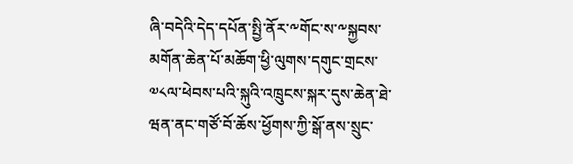ཞི་བདེའི་དེད་དཔོན་སྤྱི་ནོར་༸གོང་ས་༸སྐྱབས་མགོན་ཆེན་པོ་མཆོག་ཕྱི་ལུགས་དགུང་གྲངས་༧༨ལ་ཕེབས་པའི་སྐུའི་འཁྲུངས་སྐར་དུས་ཆེན་ཐེ་ཝན་ནང་གཙོ་བོ་ཆོས་ཕྱོགས་ཀྱི་སྒོ་ནས་སྲུང་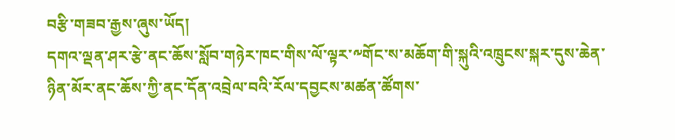བརྩི་གཟབ་རྒྱས་ཞུས་ཡོད།
དགའ་ལྡན་ཤར་རྩེ་ནང་ཆོས་སློབ་གཉེར་ཁང་གིས་ལོ་ལྟར་༸གོང་ས་མཆོག་གི་སྐུའི་འཁྲུངས་སྐར་དུས་ཆེན་ཉིན་མོར་ནང་ཆོས་ཀྱི་ནང་དོན་འབྲེལ་བའི་རོལ་དབྱངས་མཚན་ཚོགས་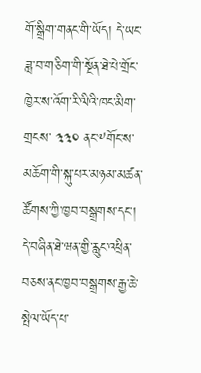གོ་སྒྲིག་གནང་གི་ཡོད། དེ་ཡང་ཟླ་བ་གཅིག་གི་སྔོན་ཐེ་པེ་གྲོང་ཁྱེར་ས་འོག་རི་ལིའི་ཁང་མིག་གྲངས་ ༣༣༠ ནང་༸གོང་ས་མཆོག་གི་སྐུ་པར་མཉམ་མཚན་ཚོགས་ཀྱི་ཁྱབ་བསྒྲགས་དང་། དེ་བཞིན་ཐེ་ཝན་གྱི་རླུང་འཕྲིན་བཅས་ནང་ཁྱབ་བསྒྲགས་རྒྱ་ཆེ་སྤེལ་ཡོད་པ་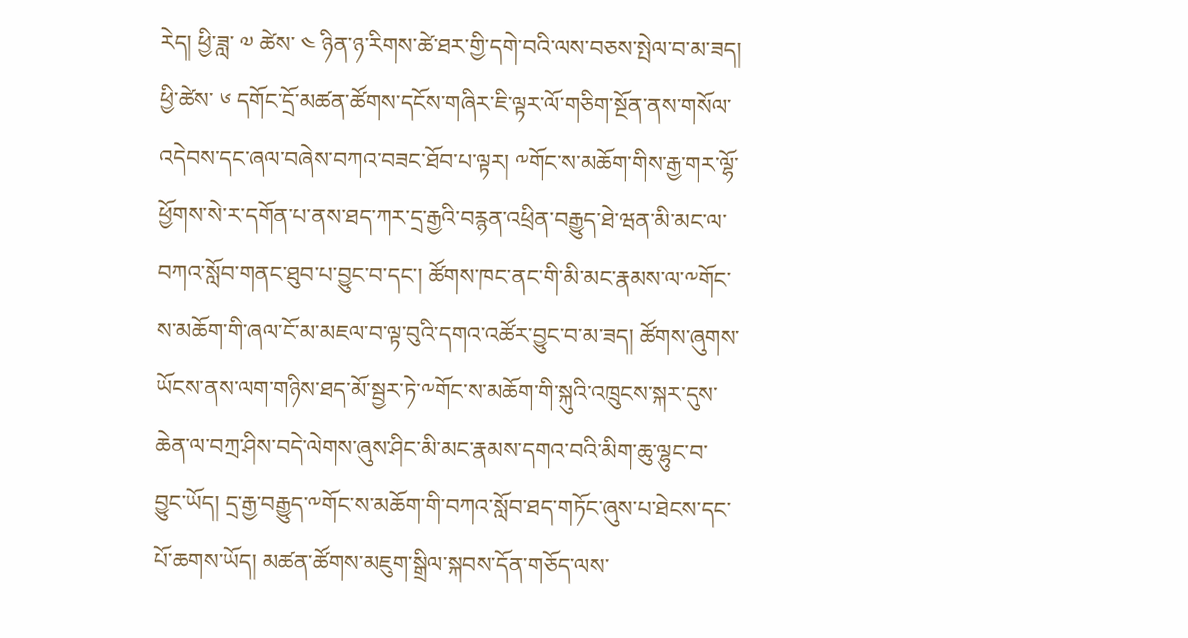རེད། ཕྱི་ཟླ་ ༧ ཚེས་ ༤ ཉིན་ཉ་རིགས་ཚེ་ཐར་གྱི་དགེ་བའི་ལས་བཅས་སྤེལ་བ་མ་ཟད། ཕྱི་ཚེས་ ༦ དགོང་དྲོ་མཚན་ཚོགས་དངོས་གཞིར་ཇི་ལྟར་ལོ་གཅིག་སྔོན་ནས་གསོལ་འདེབས་དང་ཞལ་བཞེས་བཀའ་བཟང་ཐོབ་པ་ལྟར། ༸གོང་ས་མཆོག་གིས་རྒྱ་གར་ལྷོ་ཕྱོགས་སེ་ར་དགོན་པ་ནས་ཐད་ཀར་དྲ་རྒྱའི་བརྙན་འཕྲིན་བརྒྱུད་ཐེ་ཝན་མི་མང་ལ་བཀའ་སློབ་གནང་ཐུབ་པ་བྱུང་བ་དང་། ཚོགས་ཁང་ནང་གི་མི་མང་རྣམས་ལ་༸གོང་ས་མཆོག་གི་ཞལ་ངོ་མ་མཇལ་བ་ལྟ་བུའི་དགའ་འཚོར་བྱུང་བ་མ་ཟད། ཚོགས་ཞུགས་ཡོངས་ནས་ལག་གཉིས་ཐད་མོ་སྦྱར་ཏེ་༸གོང་ས་མཆོག་གི་སྐུའི་འཁྲུངས་སྐར་དུས་ཆེན་ལ་བཀྲ་ཤིས་བདེ་ལེགས་ཞུས་ཤིང་མི་མང་རྣམས་དགའ་བའི་མིག་ཆུ་ལྷུང་བ་བྱུང་ཡོད། དྲ་རྒྱ་བརྒྱུད་༸གོང་ས་མཆོག་གི་བཀའ་སློབ་ཐད་གཏོང་ཞུས་པ་ཐེངས་དང་པོ་ཆགས་ཡོད། མཚན་ཚོགས་མཇུག་སྒྲིལ་སྐབས་དོན་གཅོད་ལས་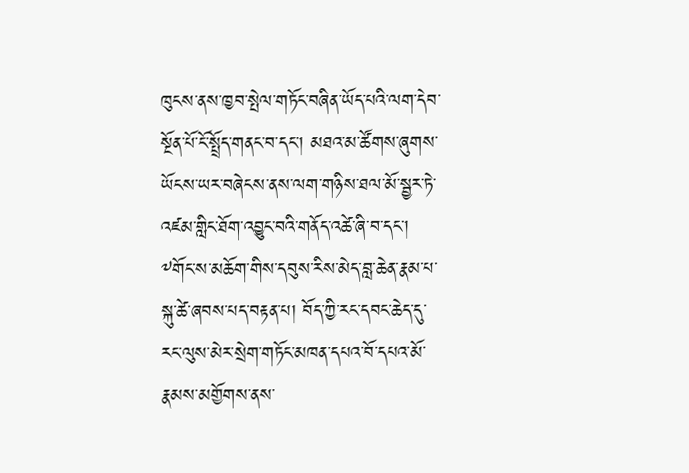ཁུངས་ནས་ཁྱབ་སྤེལ་གཏོང་བཞིན་ཡོད་པའི་ལག་དེབ་སྔོན་པོ་ངོ་སྤྲོད་གནང་བ་དང་། མཐའ་མ་ཚོགས་ཞུགས་ཡོངས་ཡར་བཞེངས་ནས་ལག་གཉིས་ཐལ་མོ་སྦྱར་ཏེ་འཛམ་གླིང་ཐོག་འབྱུང་བའི་གནོད་འཚེ་ཞི་བ་དང་། ༸གོང་ས་མཆོག་གིས་དབུས་རིས་མེད་བླ་ཆེན་རྣམ་པ་སྐུ་ཚེ་ཞབས་པད་བརྟན་པ། བོད་ཀྱི་རང་དབང་ཆེད་དུ་རང་ལུས་མེར་སྲེག་གཏོང་མཁན་དཔའ་བོ་དཔའ་མོ་རྣམས་མགྱོགས་ནས་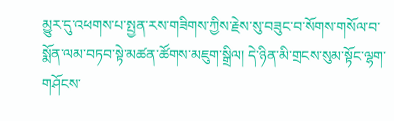མྱུར་དུ་འཕགས་པ་སྤྱན་རས་གཟིགས་ཀྱིས་རྗེས་སུ་བཟུང་བ་སོགས་གསོལ་བ་སྨོན་ལམ་བཏབ་སྟེ་མཚན་ཚོགས་མཇུག་སྒྲིལ། དེ་ཉིན་མི་གྲངས་སུམ་སྟོང་ལྷག་གཤོངས་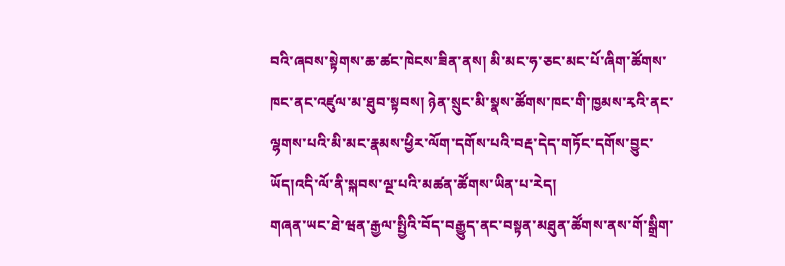བའི་ཞབས་སྟེགས་ཆ་ཚང་ཁེངས་ཟིན་ནས། མི་མང་ཧ་ཅང་མང་པོ་ཞིག་ཚོགས་ཁང་ནང་འཛུལ་མ་ཐུབ་སྟབས། ཉེན་སྲུང་མི་སྣས་ཚོགས་ཁང་གི་ཁྱམས་རྭའི་ནང་ལྷགས་པའི་མི་མང་རྣམས་ཕྱིར་ལོག་དགོས་པའི་བརྡ་དེད་གཏོང་དགོས་བྱུང་ཡོད།འདི་ལོ་ནི་སྐབས་ལྔ་པའི་མཚན་ཚོགས་ཡིན་པ་རེད།
གཞན་ཡང་ཐེ་ཝན་རྒྱལ་སྤྱིའི་བོད་བརྒྱུད་ནང་བསྟན་མཐུན་ཚོགས་ནས་གོ་སྒྲིག་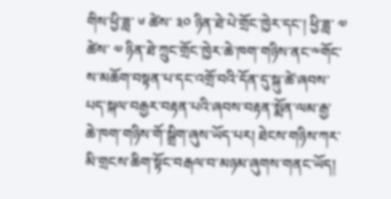གིས་ཕྱི་ཟླ་ ༦ ཚེས་ ༣༠ ཉིན་ཐེ་པེ་གྲོང་ཁྱེར་དང་། ཕྱི་ཟླ་ ༧ ཚེས་ ༧ ཉིན་ཐེ་ཀྲུང་གྲོང་ཁྱེར་ཆེ་ཁག་གཉིས་ནང་༸གོང་ས་མཆོག་བསྟན་པ་དང་འགྲོ་བའི་དོན་དུ་སྐུ་ཚེ་ཞབས་པད་སྐལ་བརྒྱར་བརྟན་པའི་ཞབས་བརྟན་སྨོན་ལམ་རྒྱ་ཆེ་ཁག་གཉིས་གོ་སྒྲིག་ཞུས་ཡོད་པར། ཐེངས་གཉིས་ཀར་མི་གྲངས་ཆིག་སྟོང་བརྒལ་བ་མཉམ་ཞུགས་གནང་ཡོད།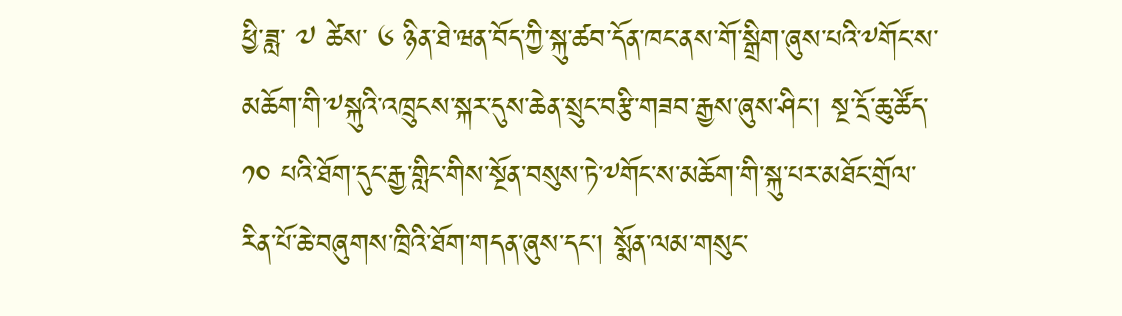ཕྱི་ཟླ་ ༧ ཚེས་ ༦ ཉིན་ཐེ་ཝན་བོད་ཀྱི་སྐུ་ཚབ་དོན་ཁང་ནས་གོ་སྒྲིག་ཞུས་པའི་༸གོང་ས་མཆོག་གི་༸སྐུའི་འཁྲུངས་སྐར་དུས་ཆེན་སྲུང་བརྩི་གཟབ་རྒྱས་ཞུས་ཤིང་། སྔ་དྲོ་ཆུ་ཚོད་ ༡༠ པའི་ཐོག་དུང་རྒྱ་གླིང་གིས་སྔོན་བསུས་ཏེ་༸གོང་ས་མཆོག་གི་སྐུ་པར་མཐོང་གྲོལ་རིན་པོ་ཆེ་བཞུགས་ཁྲིའི་ཐོག་གདན་ཞུས་དང་། སྨོན་ལམ་གསུང་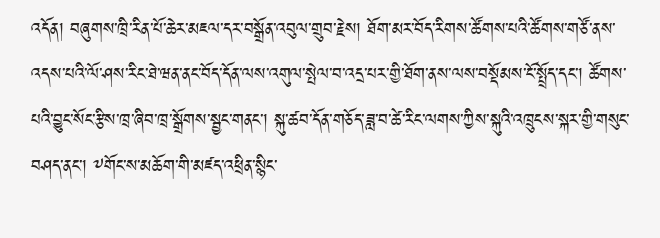འདོན། བཞུགས་ཁྲི་རིན་པོ་ཆེར་མཇལ་དར་བསྒྲོན་འབུལ་གྲུབ་རྗེས། ཐོག་མར་བོད་རིགས་ཚོགས་པའི་ཚོགས་གཙོ་ནས་འདས་པའི་ལོ་ཤས་རིང་ཐེ་ཝན་ནང་བོད་དོན་ལས་འགུལ་སྤེལ་བ་འདྲ་པར་གྱི་ཐོག་ནས་ལས་བསྡོམས་ངོ་སྤྲོད་དང་། ཚོགས་པའི་བྱུང་སོང་རྩིས་ཁྲ་ཞིབ་ཁྲ་སྒྲོགས་སྦྱང་གནང་། སྐུ་ཚབ་དོན་གཅོད་ཟླ་བ་ཚེ་རིང་ལགས་ཀྱིས་སྐུའི་འཁྲུངས་སྐར་གྱི་གསུང་བཤད་ནང་། ༸གོང་ས་མཆོག་གི་མཛད་འཕྲིན་སྙིང་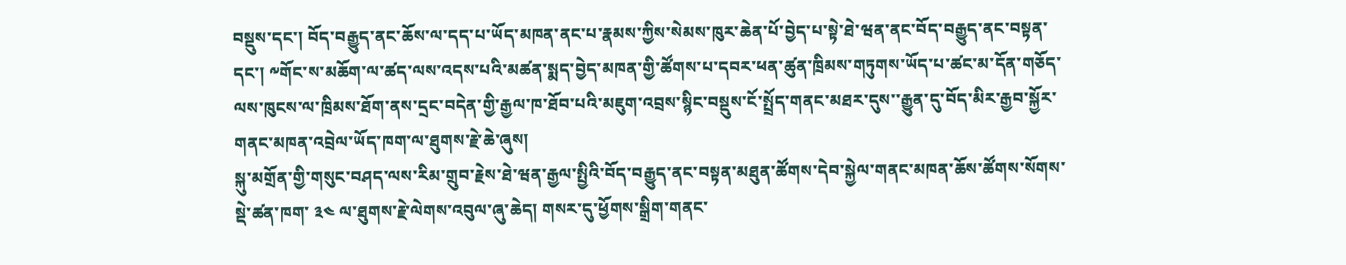བསྡུས་དང་། བོད་བརྒྱུད་ནང་ཆོས་ལ་དད་པ་ཡོད་མཁན་ནང་པ་རྣམས་ཀྱིས་སེམས་ཁུར་ཆེན་པོ་བྱེད་པ་སྟེ་ཐེ་ཝན་ནང་བོད་བརྒྱུད་ནང་བསྟན་དང་། ༸གོང་ས་མཆོག་ལ་ཚད་ལས་འདས་པའི་མཚན་སྨད་བྱེད་མཁན་གྱི་ཚོགས་པ་དབར་ཕན་ཚུན་ཁྲིམས་གཏུགས་ཡོད་པ་ཚང་མ་དོན་གཅོད་ལས་ཁུངས་ལ་ཁྲིམས་ཐོག་ནས་དྲང་བདེན་གྱི་རྒྱལ་ཁ་ཐོབ་པའི་མཇུག་འབྲས་སྙིང་བསྡུས་ངོ་སྤྲོད་གནང་མཐར་དུས་་རྒྱུན་དུ་བོད་མིར་རྒྱབ་སྐྱོར་གནང་མཁན་འབྲེལ་ཡོད་ཁག་ལ་ཐུགས་རྗེ་ཆེ་ཞུས།
སྐུ་མགྲོན་གྱི་གསུང་བཤད་ལས་རིམ་གྲུབ་རྗེས་ཐེ་ཝན་རྒྱལ་སྤྱིའི་བོད་བརྒྱུད་ནང་བསྟན་མཐུན་ཚོགས་དེབ་སྐྱེལ་གནང་མཁན་ཆོས་ཚོགས་སོགས་སྡེ་ཚན་ཁག་ ༣༤ ལ་ཐུགས་རྗེ་ལེགས་འབུལ་ཞུ་ཆེད། གསར་དུ་ཕྱོགས་སྒྲིག་གནང་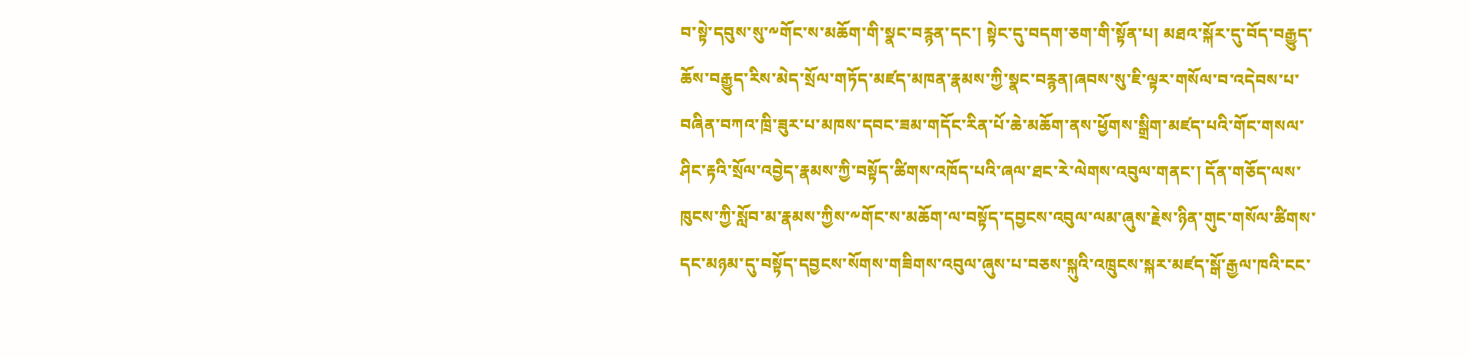བ་སྟེ་དབུས་སུ་༸གོང་ས་མཆོག་གི་སྣང་བརྙན་དང་། སྟེང་དུ་བདག་ཅག་གི་སྟོན་པ། མཐའ་སྐོར་དུ་བོད་བརྒྱུད་ཆོས་བརྒྱུད་རིས་མེད་སྲོལ་གཏོད་མཛད་མཁན་རྣམས་ཀྱི་སྣང་བརྙན།ཞབས་སུ་ཇི་ལྟར་གསོལ་བ་འདེབས་པ་བཞིན་བཀའ་ཁྲི་ཟུར་པ་མཁས་དབང་ཟམ་གདོང་རིན་པོ་ཆེ་མཆོག་ནས་ཕྱོགས་སྒྲིག་མཛད་པའི་གོང་གསལ་ཤིང་རྟའི་སྲོལ་འབྱེད་རྣམས་ཀྱི་བསྟོད་ཚིགས་འཁོད་པའི་ཞལ་ཐང་རེ་ལེགས་འབུལ་གནང་། དོན་གཅོད་ལས་ཁུངས་ཀྱི་སློབ་མ་རྣམས་ཀྱིས་༸གོང་ས་མཆོག་ལ་བསྟོད་དབྱངས་འབུལ་ལམ་ཞུས་རྗེས་ཉིན་གུང་གསོལ་ཚིགས་དང་མཉམ་དུ་བསྟོད་དབྱངས་སོགས་གཟིགས་འབུལ་ཞུས་པ་བཅས་སྐུའི་འཁྲུངས་སྐར་མཛད་སྒོ་རྒྱལ་ཁའི་ངང་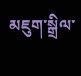མཇུག་སྒྲིལ་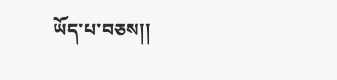ཡོད་པ་བཅས།།